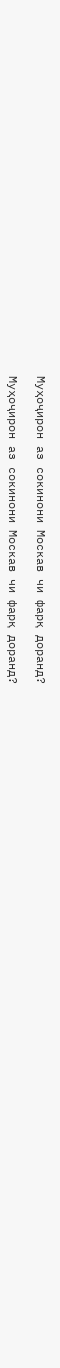Муҳоҷирон аз сокинони Москав чи фарқ доранд?

Муҳоҷирон аз сокинони Москав чи фарқ доранд?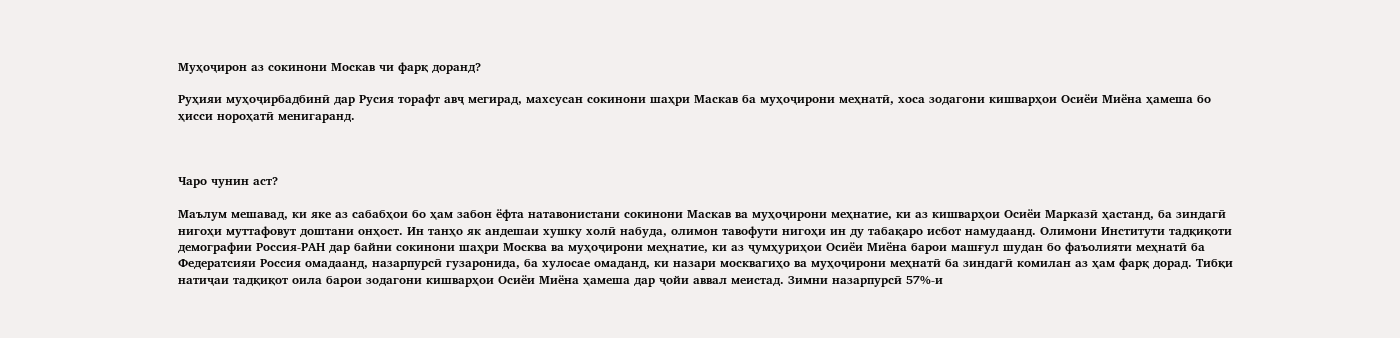Муҳоҷирон аз сокинони Москав чи фарқ доранд?

Руҳияи муҳоҷирбадбинӣ дар Русия торафт авҷ мегирад, махсусан сокинони шаҳри Маскав ба муҳоҷирони меҳнатӣ, хоса зодагони кишварҳои Осиёи Миёна ҳамеша бо ҳисси нороҳатӣ менигаранд.



Чаро чунин аст?

Маълум мешавад, ки яке аз сабабҳои бо ҳам забон ёфта натавонистани сокинони Маскав ва муҳоҷирони меҳнатие, ки аз кишварҳои Осиёи Марказӣ ҳастанд, ба зиндагӣ нигоҳи муттафовут доштани онҳост. Ин танҳо як андешаи хушку холӣ набуда, олимон тавофути нигоҳи ин ду табақаро исбот намудаанд. Олимони Институти тадқиқоти демографии Россия-РАН дар байни сокинони шаҳри Москва ва муҳоҷирони меҳнатие, ки аз ҷумҳуриҳои Осиёи Миёна барои машғул шудан бо фаъолияти меҳнатӣ ба Федератсияи Россия омадаанд, назарпурсӣ гузаронида, ба хулосае омаданд, ки назари москвагиҳо ва муҳоҷирони меҳнатӣ ба зиндагӣ комилан аз ҳам фарқ дорад. Тибқи натиҷаи тадқиқот оила барои зодагони кишварҳои Осиёи Миёна ҳамеша дар ҷойи аввал меистад. Зимни назарпурсӣ 57%-и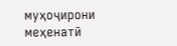муҳоҷирони меҳенатӣ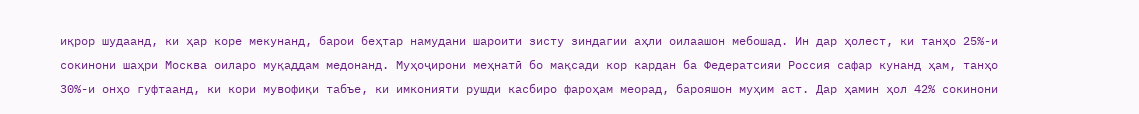иқрор шудаанд, ки ҳар коре мекунанд, барои беҳтар намудани шароити зисту зиндагии аҳли оилаашон мебошад. Ин дар ҳолест, ки танҳо 25%-и сокинони шаҳри Москва оиларо муқаддам медонанд. Муҳоҷирони меҳнатӣ бо мақсади кор кардан ба Федератсияи Россия сафар кунанд ҳам, танҳо 30%-и онҳо гуфтаанд, ки кори мувофиқи табъе, ки имконияти рушди касбиро фароҳам меорад, барояшон муҳим аст. Дар ҳамин ҳол 42% сокинони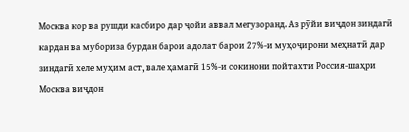Москва кор ва рушди касбиро дар ҷойи аввал мегузоранд. Аз рӯйи виҷдон зиндагӣ кардан ва мубориза бурдан барои адолат барои 27%-и муҳоҷирони меҳнатӣ дар зиндагӣ хеле муҳим аст, вале ҳамагӣ 15%-и сокинони пойтахти Россия-шаҳри Москва виҷдон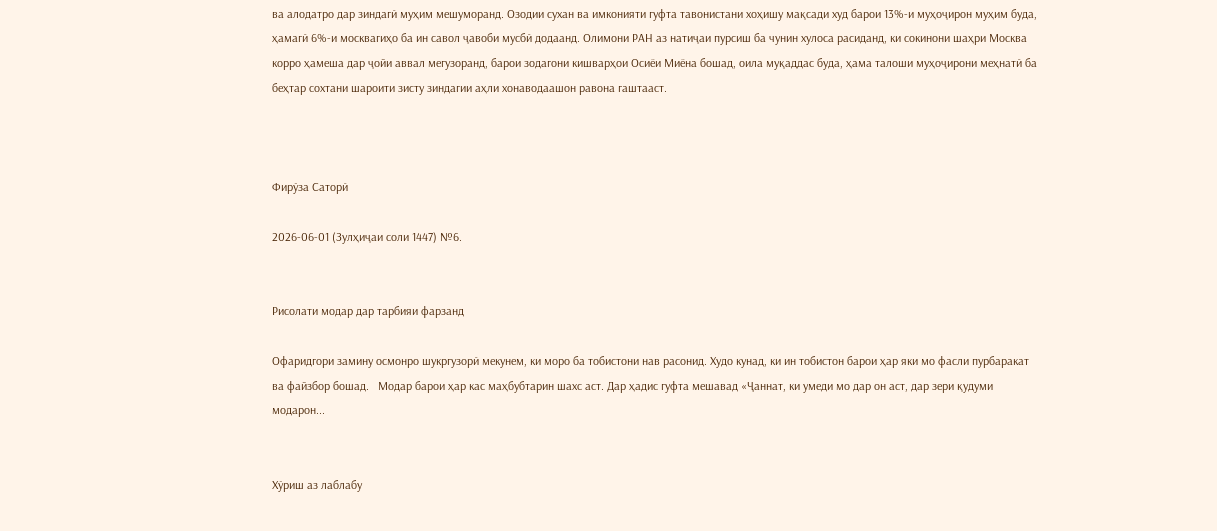ва алодатро дар зиндагӣ муҳим мешуморанд. Озодии сухан ва имконияти гуфта тавонистани хоҳишу мақсади худ барои 13%-и муҳоҷирон муҳим буда, ҳамагӣ 6%-и москвагиҳо ба ин савол ҷавоби мусбӣ додаанд. Олимони РАН аз натиҷаи пурсиш ба чунин хулоса расиданд, ки сокинони шаҳри Москва корро ҳамеша дар ҷойи аввал мегузоранд, барои зодагони кишварҳои Осиёи Миёна бошад, оила муқаддас буда, ҳама талоши муҳоҷирони меҳнатӣ ба беҳтар сохтани шароити зисту зиндагии аҳли хонаводаашон равона гаштааст.



Фирӯза Саторӣ

2026-06-01 (Зулҳиҷаи соли 1447) №6.


Рисолати модар дар тарбияи фарзанд

Офаридгори замину осмонро шукргузорӣ мекунем, ки моро ба тобистони нав расонид. Худо кунад, ки ин тобистон барои ҳар яки мо фасли пурбаракат ва файзбор бошад.   Модар барои ҳар кас маҳбубтарин шахс аст. Дар ҳадис гуфта мешавад «Ҷаннат, ки умеди мо дар он аст, дар зери қудуми модарон...


Хӯриш аз лаблабу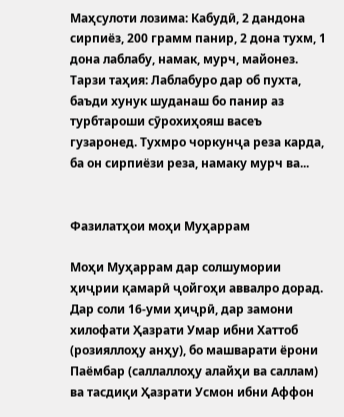Маҳсулоти лозима: Кабудӣ, 2 дандона сирпиёз, 200 грамм панир, 2 дона тухм, 1 дона лаблабу, намак, мурч, майонез.   Тарзи таҳия: Лаблабуро дар об пухта, баъди хунук шуданаш бо панир аз турбтароши сӯрохиҳояш васеъ гузаронед. Тухмро чоркунҷа реза карда, ба он сирпиёзи реза, намаку мурч ва...


Фазилатҳои моҳи Муҳаррам

Моҳи Муҳаррам дар солшумории ҳиҷрии қамарӣ ҷойгоҳи аввалро дорад. Дар соли 16-уми ҳиҷрӣ, дар замони хилофати Ҳазрати Умар ибни Хаттоб (розияллоҳу анҳу), бо машварати ёрони Паёмбар (саллаллоҳу алайҳи ва саллам) ва тасдиқи Ҳазрати Усмон ибни Аффон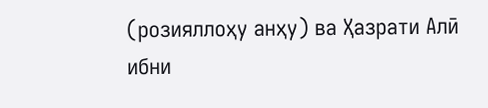(розияллоҳу анҳу) ва Ҳазрати Алӣ ибни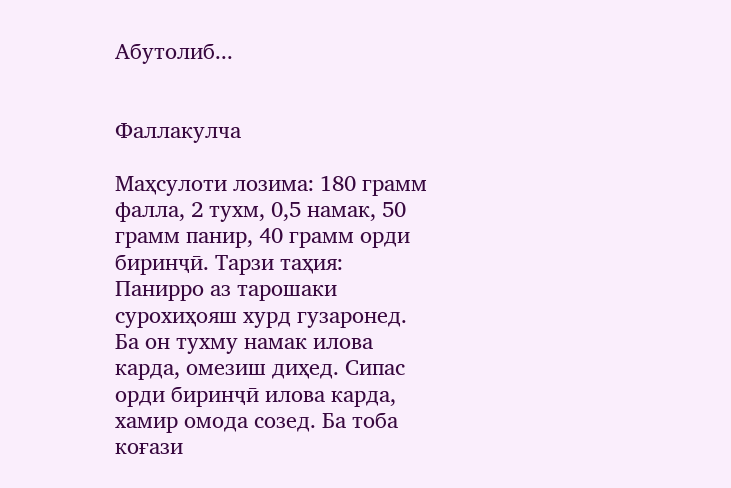Абутолиб...


Фаллакулча

Маҳсулоти лозима: 180 грамм фалла, 2 тухм, 0,5 намак, 50 грамм панир, 40 грамм орди биринҷӣ. Тарзи таҳия: Панирро аз тарошаки сурохиҳояш хурд гузаронед.   Ба он тухму намак илова карда, омезиш диҳед. Сипас орди биринҷӣ илова карда, хамир омода созед. Ба тоба коғази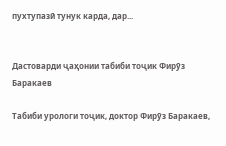пухтупазӣ тунук карда, дар...


Дастоварди ҷаҳонии табиби тоҷик Фирӯз Баракаев

Табиби урологи тоҷик, доктор Фирӯз Баракаев,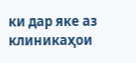ки дар яке аз клиникаҳои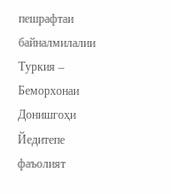пешрафтаи байналмилалии Туркия – Беморхонаи Донишгоҳи Йедитепе фаъолият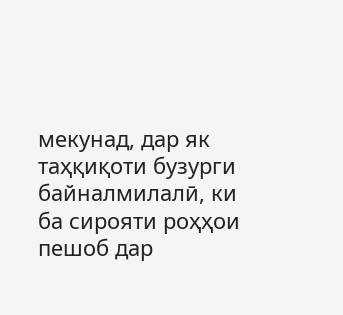мекунад, дар як таҳқиқоти бузурги байналмилалӣ, ки ба сирояти роҳҳои пешоб дар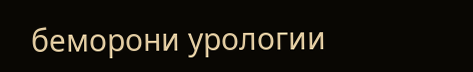беморони урологии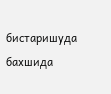бистаришуда бахшида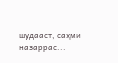шудааст, саҳми назаррас...